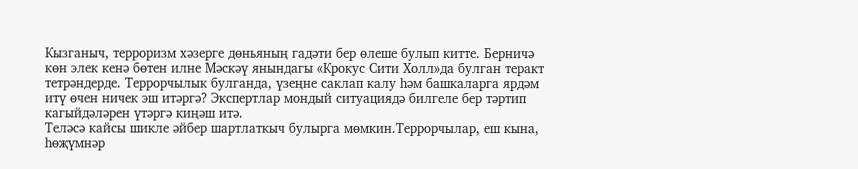Кызганыч, терроризм хәзерге дөньяның гадәти бер өлеше булып китте. Берничә көн элек кенә бөтен илне Мәскәү янындагы «Крокус Сити Холл»да булган теракт тетрәндерде. Террорчылык булганда, үзеңне саклап калу һәм башкаларга ярдәм итү өчен ничек эш итәргә? Экспертлар мондый ситуациядә билгеле бер тәртип кагыйдәләрен үтәргә киңәш итә.
Теләсә кайсы шикле әйбер шартлаткыч булырга мөмкин.Террорчылар, еш кына, һөҗүмнәр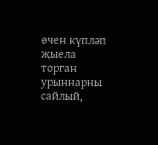өчен күпләп җыела торган урыннарны сайлый,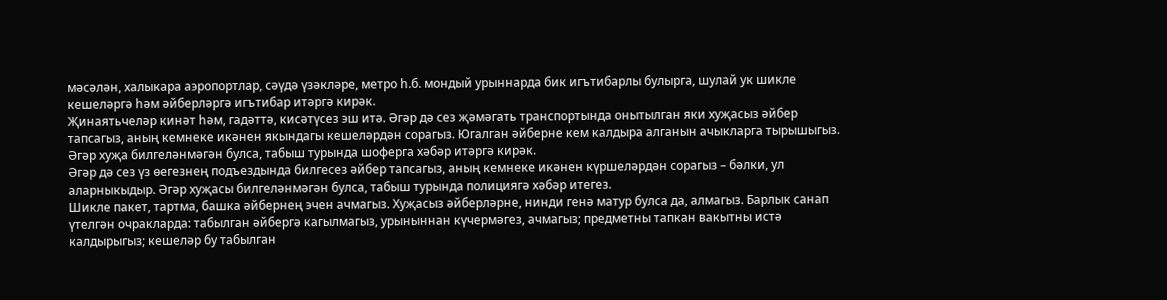мәсәлән, халыкара аэропортлар, сәүдә үзәкләре, метро һ.б. мондый урыннарда бик игътибарлы булырга, шулай ук шикле кешеләргә һәм әйберләргә игътибар итәргә кирәк.
Җинаятьчеләр кинәт һәм, гадәттә, кисәтүсез эш итә. Әгәр дә сез җәмәгать транспортында онытылган яки хуҗасыз әйбер тапсагыз, аның кемнеке икәнен якындагы кешеләрдән сорагыз. Югалган әйберне кем калдыра алганын ачыкларга тырышыгыз. Әгәр хуҗа билгеләнмәгән булса, табыш турында шоферга хәбәр итәргә кирәк.
Әгәр дә сез үз өегезнең подъездында билгесез әйбер тапсагыз, аның кемнеке икәнен күршеләрдән сорагыз – бәлки, ул аларныкыдыр. Әгәр хуҗасы билгеләнмәгән булса, табыш турында полициягә хәбәр итегез.
Шикле пакет, тартма, башка әйбернең эчен ачмагыз. Хуҗасыз әйберләрне, нинди генә матур булса да, алмагыз. Барлык санап үтелгән очракларда: табылган әйбергә кагылмагыз, урыныннан күчермәгез, ачмагыз; предметны тапкан вакытны истә калдырыгыз; кешеләр бу табылган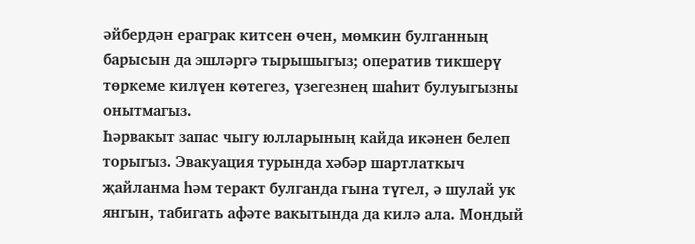әйбердән ераграк китсен өчен, мөмкин булганның барысын да эшләргә тырышыгыз; оператив тикшерү төркеме килүен көтегез, үзегезнең шаһит булуыгызны онытмагыз.
Һәрвакыт запас чыгу юлларының кайда икәнен белеп торыгыз. Эвакуация турында хәбәр шартлаткыч җайланма һәм теракт булганда гына түгел, ә шулай ук янгын, табигать афәте вакытында да килә ала. Мондый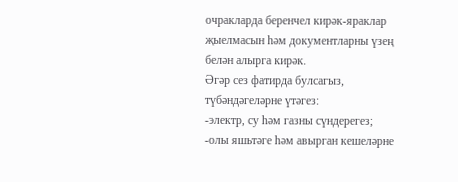очракларда беренчел кирәк-яраклар җыелмасын һәм документларны үзең белән алырга кирәк.
Әгәр сез фатирда булсагыз, түбәндәгеләрне үтәгез:
-электр, су һәм газны сүндерегез;
-олы яшьтәге һәм авырган кешеләрне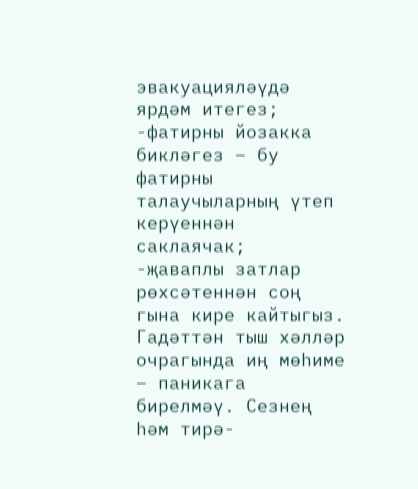эвакуацияләүдә ярдәм итегез;
-фатирны йозакка бикләгез – бу фатирны талаучыларның үтеп керүеннән саклаячак;
-җаваплы затлар рөхсәтеннән соң гына кире кайтыгыз.
Гадәттән тыш хәлләр очрагында иң мөһиме – паникага бирелмәү. Сезнең һәм тирә-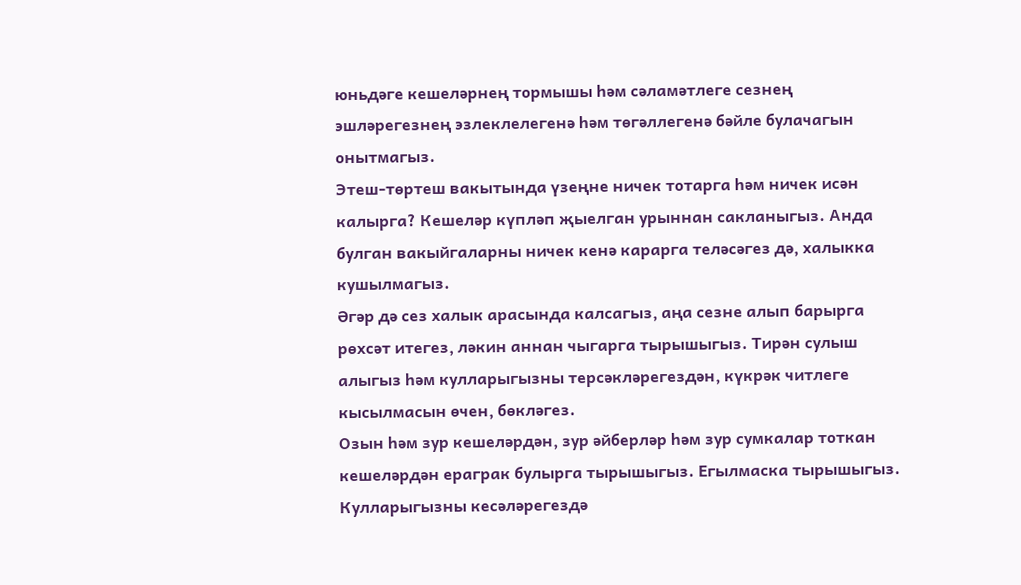юньдәге кешеләрнең тормышы һәм сәламәтлеге сезнең эшләрегезнең эзлеклелегенә һәм төгәллегенә бәйле булачагын онытмагыз.
Этеш-төртеш вакытында үзеңне ничек тотарга һәм ничек исән калырга? Кешеләр күпләп җыелган урыннан сакланыгыз. Анда булган вакыйгаларны ничек кенә карарга теләсәгез дә, халыкка кушылмагыз.
Әгәр дә сез халык арасында калсагыз, аңа сезне алып барырга рөхсәт итегез, ләкин аннан чыгарга тырышыгыз. Тирән сулыш алыгыз һәм кулларыгызны терсәкләрегездән, күкрәк читлеге кысылмасын өчен, бөкләгез.
Озын һәм зур кешеләрдән, зур әйберләр һәм зур сумкалар тоткан кешеләрдән ераграк булырга тырышыгыз. Егылмаска тырышыгыз. Кулларыгызны кесәләрегездә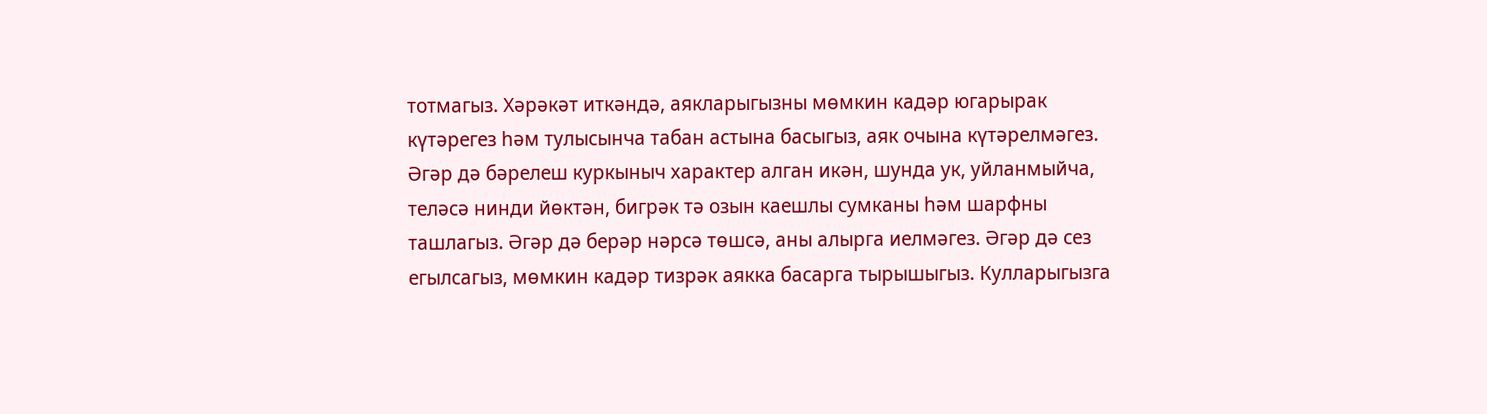тотмагыз. Хәрәкәт иткәндә, аякларыгызны мөмкин кадәр югарырак күтәрегез һәм тулысынча табан астына басыгыз, аяк очына күтәрелмәгез.
Әгәр дә бәрелеш куркыныч характер алган икән, шунда ук, уйланмыйча, теләсә нинди йөктән, бигрәк тә озын каешлы сумканы һәм шарфны ташлагыз. Әгәр дә берәр нәрсә төшсә, аны алырга иелмәгез. Әгәр дә сез егылсагыз, мөмкин кадәр тизрәк аякка басарга тырышыгыз. Кулларыгызга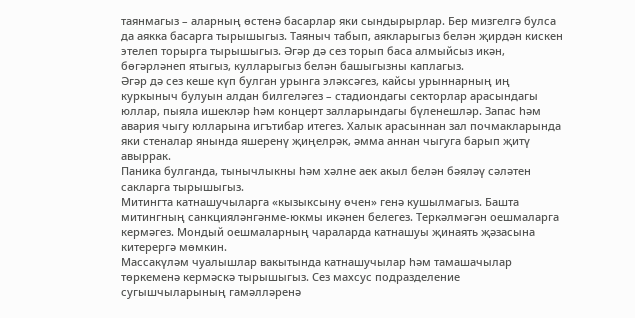таянмагыз – аларның өстенә басарлар яки сындырырлар. Бер мизгелгә булса да аякка басарга тырышыгыз. Таяныч табып, аякларыгыз белән җирдән кискен этелеп торырга тырышыгыз. Әгәр дә сез торып баса алмыйсыз икән, бөгәрләнеп ятыгыз, кулларыгыз белән башыгызны каплагыз.
Әгәр дә сез кеше күп булган урынга эләксәгез, кайсы урыннарның иң куркыныч булуын алдан билгеләгез – стадиондагы секторлар арасындагы юллар, пыяла ишекләр һәм концерт залларындагы бүленешләр. Запас һәм авария чыгу юлларына игътибар итегез. Халык арасыннан зал почмакларында яки стеналар янында яшеренү җиңелрәк, әмма аннан чыгуга барып җитү авыррак.
Паника булганда, тынычлыкны һәм хәлне аек акыл белән бәяләү сәләтен сакларга тырышыгыз.
Митингта катнашучыларга «кызыксыну өчен» генә кушылмагыз. Башта митингның санкцияләнгәнме-юкмы икәнен белегез. Теркәлмәгән оешмаларга кермәгез. Мондый оешмаларның чараларда катнашуы җинаять җәзасына китерергә мөмкин.
Массакүләм чуалышлар вакытында катнашучылар һәм тамашачылар төркеменә кермәскә тырышыгыз. Сез махсус подразделение сугышчыларының гамәлләренә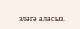эләгә аласыз.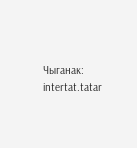Чыганак: intertat.tatar